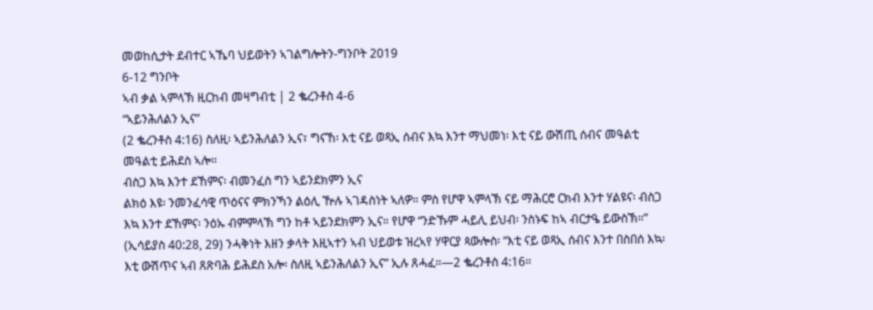መወከሲታት ደብተር ኣኼባ ህይወትን ኣገልግሎትን-ግንቦት 2019
6-12 ግንቦት
ኣብ ቃል ኣምላኽ ዚርከብ መዛግብቲ | 2 ቈረንቶስ 4-6
“ኣይንሕለልን ኢና”
(2 ቈረንቶስ 4:16) ስለዚ፡ ኣይንሕለልን ኢና፣ ግናኸ፡ እቲ ናይ ወጻኢ ሰብና እኳ እንተ ማህመነ፡ እቲ ናይ ውሽጢ ሰብና መዓልቲ መዓልቲ ይሕደስ ኣሎ።
ብስጋ እኳ እንተ ደኸምና፡ ብመንፈስ ግን ኣይንደክምን ኢና
ልክዕ እዩ፡ ንመንፈሳዊ ጥዕናና ምክንኻን ልዕሊ ዅሉ ኣገዳስነት ኣለዎ። ምስ የሆዋ ኣምላኽ ናይ ማሕርሮ ርክብ እንተ ሃልዩና፡ ብስጋ እኳ እንተ ደኸምና፡ ንዕኡ ብምምላኽ ግን ከቶ ኣይንደክምን ኢና። የሆዋ “ንድኹም ሓይሊ ይህብ፡ ንስኑፍ ከኣ ብርታዔ ይውስኽ።” (ኢሳይያስ 40:28, 29) ንሓቅነት እዘን ቃላት እዚኣተን ኣብ ህይወቱ ዝረኣየ ሃዋርያ ጳውሎስ፡ “እቲ ናይ ወጻኢ ሰብና እንተ በስበሰ እኳ፡ እቲ ውሽጥና ኣብ ጸጽባሕ ይሕደስ አሎ፡ ስለዚ ኣይንሕለልን ኢና” ኢሉ ጸሓፈ።—2 ቈረንቶስ 4:16።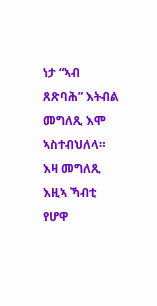ነታ “ኣብ ጸጽባሕ” እትብል መግለጺ እሞ ኣስተብህለላ። እዛ መግለጺ እዚኣ ኻብቲ የሆዋ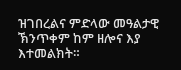ዝገበረልና ምድላው መዓልታዊ ኽንጥቀም ከም ዘሎና እያ እተመልክት።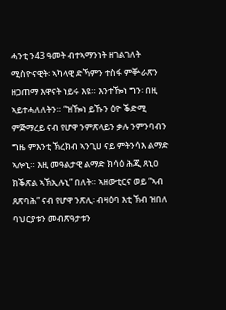ሓንቲ ን43 ዓመት ብተኣማንነት ዘገልገለት ሚስዮናዊት፡ ኣካላዊ ድኻምን ተስፋ ምቝራጽን ዘጋጠማ እዋናት ነይሩ እዩ። እንተዀነ ግን፡ በዚ ኣይተሓለለትን። “ዝዀነ ይኹን ዕዮ ቕድሚ ምጅማረይ ናብ የሆዋ ንምጽላይን ቃሉ ንምንባብን ግዜ ምእንቲ ኽረክብ ኣንጊሀ ናይ ምትንሳእ ልማድ ኣሎኒ። እዚ መዓልታዊ ልማድ ክሳዕ ሕጂ ጸኒዐ ክቕጽል ኣኽኢሉኒ” በለት። ኣዘውቲርና ወይ “ኣብ ጸጽባሕ” ናብ የሆዋ ንጽሊ፡ ብዛዕባ እቲ ኽብ ዝበለ ባህርያቱን መብጽዓታቱን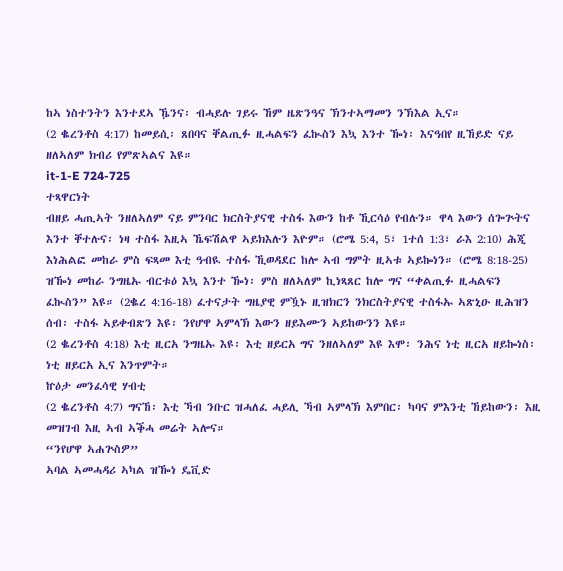ከኣ ነስተንትን እንተደኣ ዄንና፡ ብሓይሉ ገይሩ ኸም ዜጽንዓና ኽንተኣማመን ንኽእል ኢና።
(2 ቈረንቶስ 4:17) ከመይሲ፡ ጸበባና ቐልጢፉ ዚሓልፍን ፈኲስን እኳ እንተ ዀነ፡ እናዓበየ ዚኸይድ ናይ ዘለኣለም ክብሪ የምጽኣልና እዩ።
it-1-E 724-725
ተጻዋርነት
ብዘይ ሓጢኣት ንዘለኣለም ናይ ምንባር ክርስትያናዊ ተስፋ እውን ከቶ ኺርሳዕ የብሉን። ዋላ እውን ሰጐጕትና እንተ ቐተሉና፡ ነዛ ተስፋ እዚኣ ኼፍሽልዋ ኣይክእሉን እዮም። (ሮሜ 5:4, 5፣ 1ተሰ 1:3፣ ራእ 2:10) ሕጂ እነሕልፎ መከራ ምስ ፍጻመ እቲ ዓብዪ ተስፋ ኺወዳደር ከሎ ኣብ ግምት ዚኣቱ ኣይኰነን። (ሮሜ 8:18-25) ዝዀነ መከራ ንግዜኡ ብርቱዕ እኳ እንተ ዀነ፡ ምስ ዘለኣለም ኪነጻጸር ከሎ ግና “ቀልጢፉ ዚሓልፍን ፈኲስን” እዩ። (2ቈረ 4:16-18) ፈተናታት ግዜያዊ ምዃኑ ዚዝክርን ንክርስትያናዊ ተስፋኡ ኣጽኒዑ ዚሕዝን ሰብ፡ ተስፋ ኣይቀብጽን እዩ፡ ንየሆዋ ኣምላኽ እውን ዘይእሙን ኣይከውንን እዩ።
(2 ቈረንቶስ 4:18) እቲ ዚርአ ንግዜኡ እዩ፡ እቲ ዘይርአ ግና ንዘለኣለም እዩ እሞ፡ ንሕና ነቲ ዚርአ ዘይኰነስ፡ ነቲ ዘይርአ ኢና እንጥምት።
ኵዕታ መንፈሳዊ ሃብቲ
(2 ቈረንቶስ 4:7) ግናኸ፡ እቲ ኻብ ንቡር ዝሓለፈ ሓይሊ ኻብ ኣምላኽ እምበር፡ ካባና ምእንቲ ኸይከውን፡ እዚ መዝገብ እዚ ኣብ ኣቕሓ መሬት ኣሎና።
“ንየሆዋ ኣሐጕስዎ”
ኣባል ኣመሓዳሪ ኣካል ዝዀነ ዴቪድ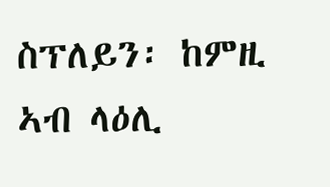ስፕለይን፡ ከምዚ ኣብ ላዕሊ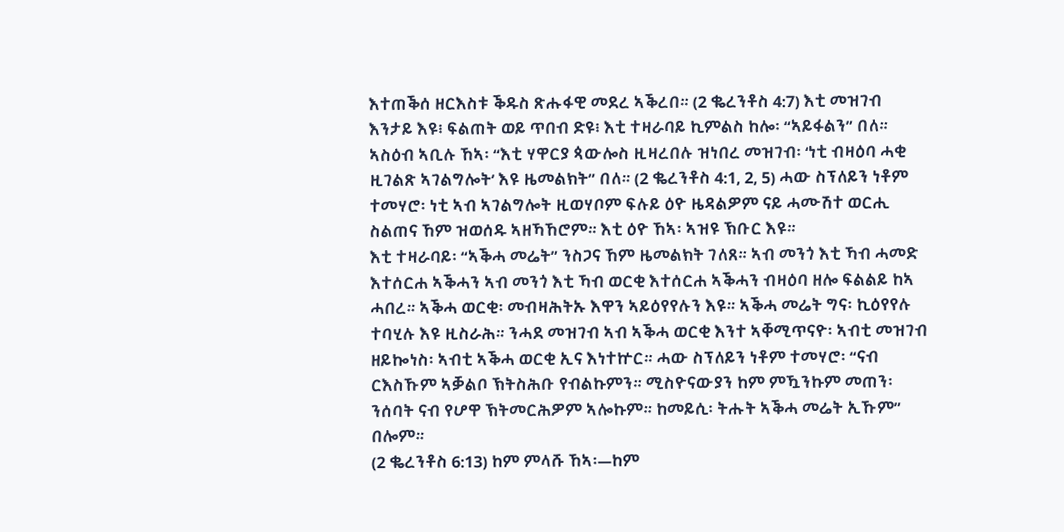እተጠቕሰ ዘርእስቱ ቕዱስ ጽሑፋዊ መደረ ኣቕረበ። (2 ቈረንቶስ 4:7) እቲ መዝገብ እንታይ እዩ፧ ፍልጠት ወይ ጥበብ ድዩ፧ እቲ ተዛራባይ ኪምልስ ከሎ፡ “ኣይፋልን” በለ። ኣስዕብ ኣቢሉ ኸኣ፡ “እቲ ሃዋርያ ጳውሎስ ዚዛረበሉ ዝነበረ መዝገብ፡ ‘ነቲ ብዛዕባ ሓቂ ዚገልጽ ኣገልግሎት’ እዩ ዜመልክት” በለ። (2 ቈረንቶስ 4:1, 2, 5) ሓው ስፕለይን ነቶም ተመሃሮ፡ ነቲ ኣብ ኣገልግሎት ዚወሃቦም ፍሉይ ዕዮ ዜዳልዎም ናይ ሓሙሽተ ወርሒ ስልጠና ኸም ዝወሰዱ ኣዘኻኸሮም። እቲ ዕዮ ኸኣ፡ ኣዝዩ ኽቡር እዩ።
እቲ ተዛራባይ፡ “ኣቕሓ መሬት” ንስጋና ኸም ዜመልክት ገለጸ። ኣብ መንጎ እቲ ኻብ ሓመድ እተሰርሐ ኣቕሓን ኣብ መንጎ እቲ ኻብ ወርቂ እተሰርሐ ኣቕሓን ብዛዕባ ዘሎ ፍልልይ ከኣ ሓበረ። ኣቕሓ ወርቂ፡ መብዛሕትኡ እዋን ኣይዕየየሉን እዩ። ኣቕሓ መሬት ግና፡ ኪዕየየሉ ተባሂሉ እዩ ዚስራሕ። ንሓደ መዝገብ ኣብ ኣቕሓ ወርቂ እንተ ኣቐሚጥናዮ፡ ኣብቲ መዝገብ ዘይኰነስ፡ ኣብቲ ኣቕሓ ወርቂ ኢና እነተኵር። ሓው ስፕለይን ነቶም ተመሃሮ፡ “ናብ ርእስኹም ኣቓልቦ ኽትስሕቡ የብልኩምን። ሚስዮናውያን ከም ምዃንኩም መጠን፡ ንሰባት ናብ የሆዋ ኽትመርሕዎም ኣሎኩም። ከመይሲ፡ ትሑት ኣቕሓ መሬት ኢኹም” በሎም።
(2 ቈረንቶስ 6:13) ከም ምላሹ ኸኣ፡—ከም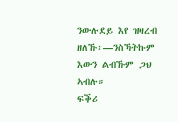ንውሉደይ እየ ዝዛረብ ዘለኹ፡—ንስኻትኩም እውን ልብኹም ጋህ ኣብሉ።
ፍቕሪ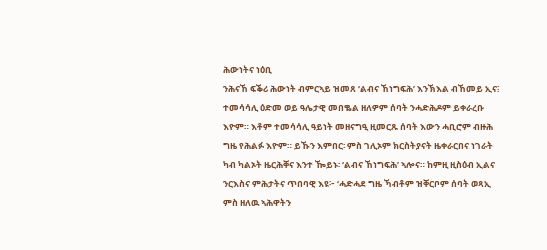ሕውነትና ነዕቢ
ንሕናኸ ፍቕሪ ሕውነት ብምርኣይ ዝመጸ ‘ልብና ኸነግፍሕ’ እንኽእል ብኸመይ ኢና፧ ተመሳሳሊ ዕድመ ወይ ዓሌታዊ መበቈል ዘለዎም ሰባት ንሓድሕዶም ይቀራረቡ እዮም። እቶም ተመሳሳሊ ዓይነት መዘናግዒ ዚመርጹ ሰባት እውን ሓቢሮም ብዙሕ ግዜ የሕልፉ እዮም። ይኹን እምበር፡ ምስ ገሊኦም ክርስትያናት ዜቀራርበና ነገራት ካብ ካልኦት ዜርሕቐና እንተ ዀይኑ፡ ‘ልብና ኸነግፍሕ’ ኣሎና። ከምዚ ዚስዕብ ኢልና ንርእስና ምሕታትና ጥበባዊ እዩ፦ ‘ሓድሓደ ግዜ ኻብቶም ዝቐርቦም ሰባት ወጻኢ ምስ ዘለዉ ኣሕዋትን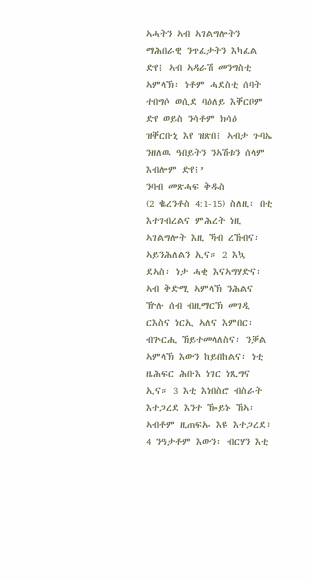ኣሓትን ኣብ ኣገልግሎትን ማሕበራዊ ንጥፈታትን እካፈል ድየ፧ ኣብ ኣዳራሽ መንግስቲ ኣምላኽ፡ ነቶም ሓደስቲ ሰባት ተበግሶ ወሲደ ባዕለይ እቐርቦም ድየ ወይስ ንሳቶም ክሳዕ ዝቐርቡኒ እየ ዝጽበ፧ ኣብታ ጉባኤ ንዘለዉ ዓበይትን ንኣሽቱን ሰላም እብሎም ድየ፧’
ንባብ መጽሓፍ ቅዱስ
(2 ቈረንቶስ 4:1-15) ስለዚ፡ በቲ እተገብረልና ምሕረት ነዚ ኣገልግሎት እዚ ኻብ ረኸብና፡ ኣይንሕለልን ኢና። 2 እኳ ደኣስ፡ ነታ ሓቂ እናኣግሃድና፡ ኣብ ቅድሚ ኣምላኽ ንሕልና ዅሉ ሰብ ብዚማርኽ መገዲ ርእስና ነርኢ ኣለና እምበር፡ ብጕርሒ ኸይተመላለስና፡ ንቓል ኣምላኽ እውን ከይበከልና፡ ነቲ ዜሕፍር ሕቡእ ነገር ነጺግና ኢና። 3 እቲ እነበስሮ ብስራት እተጋረደ እንተ ዀይኑ ኸኣ፡ ኣብቶም ዚጠፍኡ እዩ እተጋረደ፣ 4 ንዓታቶም እውን፡ ብርሃን እቲ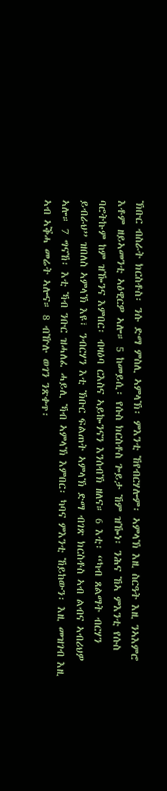ኽቡር ብስራት ክርስቶስ፡ ንሱ ድማ ምስሊ ኣምላኽ፡ ምእንቲ ኸየብርሃሎም፡ ኣምላኽ እዚ ስርዓት እዚ ንኣእምሮ እቶም ዘይኣመንቲ ኣዕዊርዎ ኣሎ። 5 ከመይሲ፡ የሱስ ክርስቶስ ጐይታ ኸም ዝዀነ፡ ንሕና ኸኣ ምእንቲ የሱስ ባሮትኩም ከም ዝዀንና እምበር፡ ብዛዕባ ርእስና ኣይኰንናን እንሰብኽ ዘለና። 6 እቲ፡ “ካብ ጸልማት ብርሃን ይብራህ” ዝበለስ ኣምላኽ እዩ፣ ንብርሃን እቲ ኽቡር ፍልጠት ኣምላኽ ድማ ብገጽ ክርስቶስ ኣብ ልብና ኣብሪህዎ ኣሎ። 7 ግናኸ፡ እቲ ኻብ ንቡር ዝሓለፈ ሓይሊ ኻብ ኣምላኽ እምበር፡ ካባና ምእንቲ ኸይከውን፡ እዚ መዝገብ እዚ ኣብ ኣቕሓ መሬት ኣሎና። 8 ብዅሉ ወገን ንጽቀጥ፡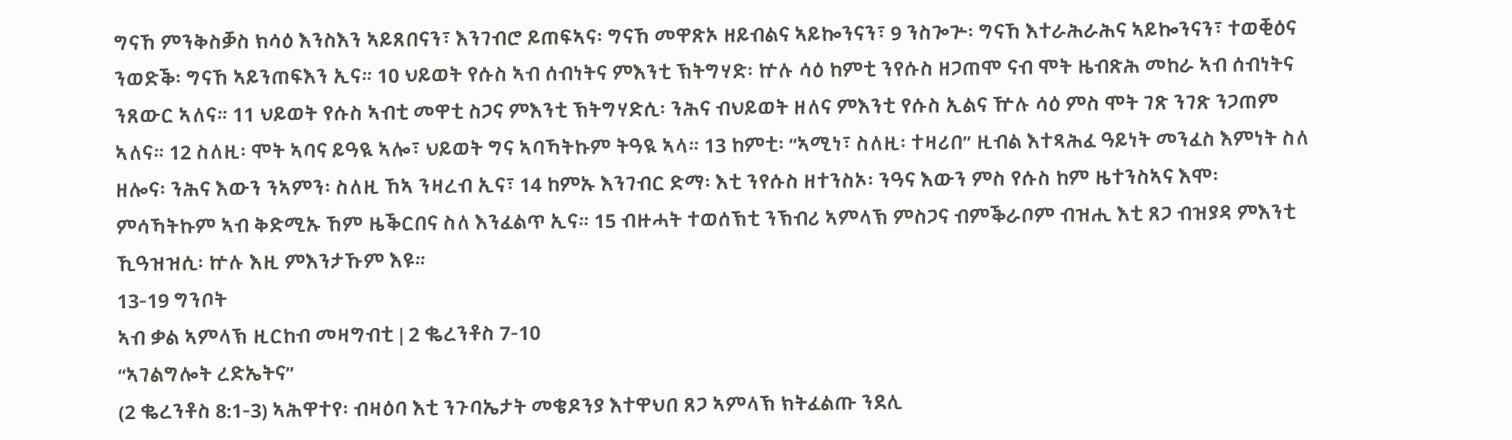ግናኸ ምንቅስቓስ ክሳዕ እንስእን ኣይጸበናን፣ እንገብሮ ይጠፍኣና፡ ግናኸ መዋጽኦ ዘይብልና ኣይኰንናን፣ 9 ንስጐጕ፡ ግናኸ እተራሕራሕና ኣይኰንናን፣ ተወቒዕና ንወድቕ፡ ግናኸ ኣይንጠፍእን ኢና። 10 ህይወት የሱስ ኣብ ሰብነትና ምእንቲ ኽትግሃድ፡ ኵሉ ሳዕ ከምቲ ንየሱስ ዘጋጠሞ ናብ ሞት ዜብጽሕ መከራ ኣብ ሰብነትና ንጸውር ኣለና። 11 ህይወት የሱስ ኣብቲ መዋቲ ስጋና ምእንቲ ኽትግሃድሲ፡ ንሕና ብህይወት ዘለና ምእንቲ የሱስ ኢልና ዅሉ ሳዕ ምስ ሞት ገጽ ንገጽ ንጋጠም ኣለና። 12 ስለዚ፡ ሞት ኣባና ይዓዪ ኣሎ፣ ህይወት ግና ኣባኻትኩም ትዓዪ ኣላ። 13 ከምቲ፡ “ኣሚነ፣ ስለዚ፡ ተዛሪበ” ዚብል እተጻሕፈ ዓይነት መንፈስ እምነት ስለ ዘሎና፡ ንሕና እውን ንኣምን፡ ስለዚ ኸኣ ንዛረብ ኢና፣ 14 ከምኡ እንገብር ድማ፡ እቲ ንየሱስ ዘተንስኦ፡ ንዓና እውን ምስ የሱስ ከም ዜተንስኣና እሞ፡ ምሳኻትኩም ኣብ ቅድሚኡ ኸም ዜቕርበና ስለ እንፈልጥ ኢና። 15 ብዙሓት ተወሰኽቲ ንኽብሪ ኣምላኽ ምስጋና ብምቕራቦም ብዝሒ እቲ ጸጋ ብዝያዳ ምእንቲ ኺዓዝዝሲ፡ ኵሉ እዚ ምእንታኹም እዩ።
13-19 ግንቦት
ኣብ ቃል ኣምላኽ ዚርከብ መዛግብቲ | 2 ቈረንቶስ 7-10
“ኣገልግሎት ረድኤትና”
(2 ቈረንቶስ 8:1-3) ኣሕዋተየ፡ ብዛዕባ እቲ ንጉባኤታት መቄዶንያ እተዋህበ ጸጋ ኣምላኽ ክትፈልጡ ንደሊ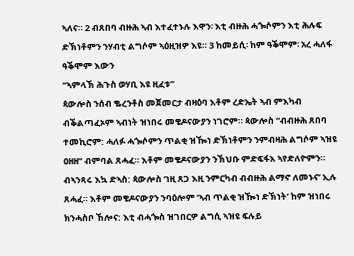ኣለና። 2 ብጸበባ ብዙሕ ኣብ እተፈተኑሉ እዋን፡ እቲ ብዙሕ ሓጐሶምን እቲ ሕሉፍ ድኽነቶምን ንሃብቲ ልግሶም ኣዕዚዝዎ እዩ። 3 ከመይሲ፡ ከም ዓቕሞም፡ አረ ሓለፋ ዓቕሞም እውን
“ኣምላኽ ሕጉስ ወሃቢ እዩ ዚፈቱ”
ጳውሎስ ንሰብ ቈረንቶስ መጀመርታ ብዛዕባ እቶም ረድኤት ኣብ ምእካብ ብቕልጣፈኦም ኣብነት ዝነበሩ መቄዶናውያን ነገሮም። ጳውሎስ “ብብዙሕ ጸበባ ተመኪሮም: ሓለፉ ሓጐሶምን ጥልቂ ዝዀነ ድኽነቶምን ንምብዛሕ ልግሶም ኣዝዩ ዐዘዘ” ብምባል ጸሓፈ። እቶም መቄዶናውያን ንኽህቡ ምድፍፋእ ኣየድለዮምን። ብኣንጻሩ እኳ ድኣስ: ጳውሎስ ‘ነዚ ጸጋ እዚ ንምርካብ ብብዙሕ ልማኖ ለመኑና’ ኢሉ ጸሓፈ። እቶም መቄዶናውያን ንባዕሎም ‘ኣብ ጥልቂ ዝዀነ ድኽነት’ ከም ዝነበሩ ክንሓስቦ ኸሎና: እቲ ብሓጐስ ዝገበርዎ ልግሲ ኣዝዩ ፍሉይ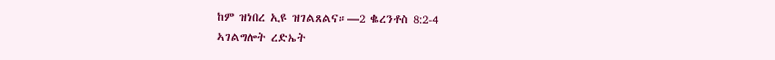ከም ዝነበረ ኢዩ ዝገልጸልና።—2 ቈረንቶስ 8:2-4
ኣገልግሎት ረድኤት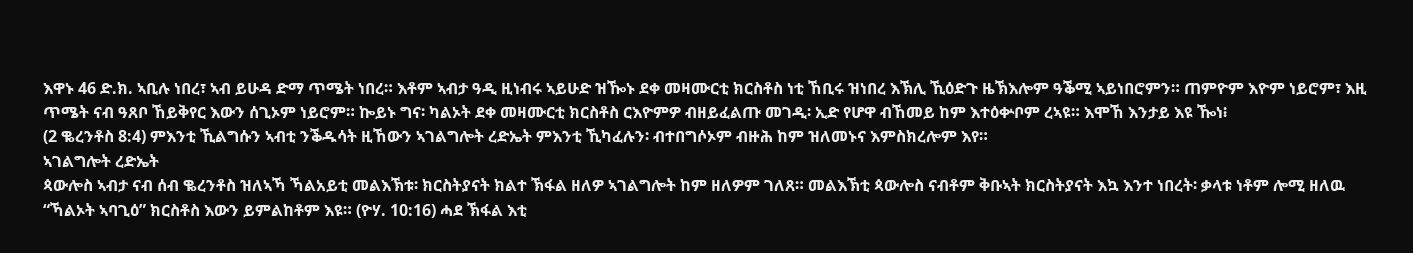እዋኑ 46 ድ.ክ. ኣቢሉ ነበረ፣ ኣብ ይሁዳ ድማ ጥሜት ነበረ። እቶም ኣብታ ዓዲ ዚነብሩ ኣይሁድ ዝዀኑ ደቀ መዛሙርቲ ክርስቶስ ነቲ ኸቢሩ ዝነበረ እኽሊ ኺዕድጉ ዜኽእሎም ዓቕሚ ኣይነበሮምን። ጠምዮም እዮም ነይሮም፣ እዚ ጥሜት ናብ ዓጸቦ ኸይቅየር እውን ሰጊኦም ነይሮም። ኰይኑ ግና፡ ካልኦት ደቀ መዛሙርቲ ክርስቶስ ርእዮምዎ ብዘይፈልጡ መገዲ፡ ኢድ የሆዋ ብኸመይ ከም እተዕቍቦም ረኣዩ። እሞኸ እንታይ እዩ ዀነ፧
(2 ቈረንቶስ 8:4) ምእንቲ ኺልግሱን ኣብቲ ንቕዱሳት ዚኸውን ኣገልግሎት ረድኤት ምእንቲ ኺካፈሉን፡ ብተበግሶኦም ብዙሕ ከም ዝለመኑና እምስክረሎም እየ።
ኣገልግሎት ረድኤት
ጳውሎስ ኣብታ ናብ ሰብ ቈረንቶስ ዝለኣኻ ኻልአይቲ መልእኽቱ፡ ክርስትያናት ክልተ ኽፋል ዘለዎ ኣገልግሎት ከም ዘለዎም ገለጸ። መልእኽቲ ጳውሎስ ናብቶም ቅቡኣት ክርስትያናት እኳ እንተ ነበረት፡ ቃላቱ ነቶም ሎሚ ዘለዉ “ኻልኦት ኣባጊዕ” ክርስቶስ እውን ይምልከቶም እዩ። (ዮሃ. 10:16) ሓደ ኽፋል እቲ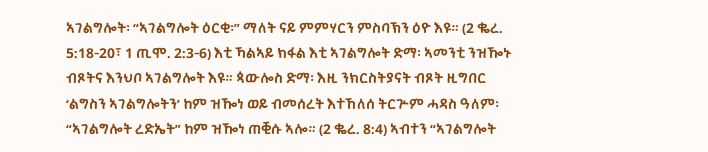ኣገልግሎት፡ “ኣገልግሎት ዕርቂ፡” ማለት ናይ ምምሃርን ምስባኽን ዕዮ እዩ። (2 ቈረ. 5:18-20፣ 1 ጢሞ. 2:3-6) እቲ ኻልኣይ ክፋል እቲ ኣገልግሎት ድማ፡ ኣመንቲ ንዝዀኑ ብጾትና እንህቦ ኣገልግሎት እዩ። ጳውሎስ ድማ፡ እዚ ንክርስትያናት ብጾት ዚግበር ‘ልግስን ኣገልግሎትን’ ከም ዝዀነ ወይ ብመሰረት እተኸለሰ ትርጕም ሓዳስ ዓለም፡ “ኣገልግሎት ረድኤት” ከም ዝዀነ ጠቒሱ ኣሎ። (2 ቈረ. 8:4) ኣብተን “ኣገልግሎት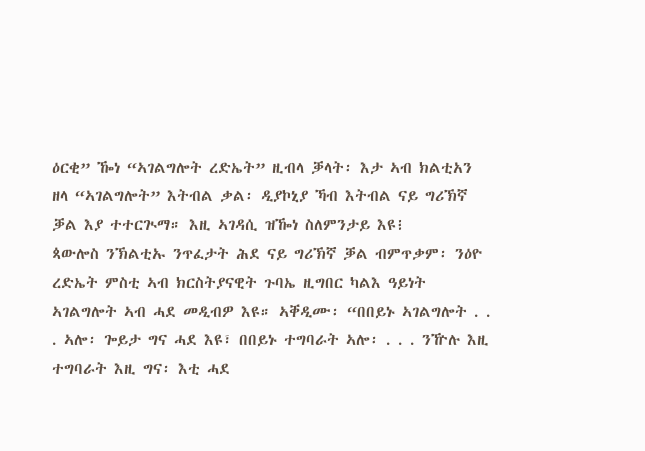ዕርቂ” ዀነ “ኣገልግሎት ረድኤት” ዚብላ ቓላት፡ እታ ኣብ ክልቲአን ዘላ “ኣገልግሎት” እትብል ቃል፡ ዲያኮኒያ ኻብ እትብል ናይ ግሪኽኛ ቓል እያ ተተርጒማ። እዚ ኣገዳሲ ዝዀነ ስለምንታይ እዩ፧
ጳውሎስ ንኽልቲኡ ንጥፈታት ሕደ ናይ ግሪኽኛ ቓል ብምጥቃም፡ ንዕዮ ረድኤት ምስቲ ኣብ ክርስትያናዊት ጉባኤ ዚግበር ካልእ ዓይነት ኣገልግሎት ኣብ ሓደ መዲብዎ እዩ። ኣቐዲሙ፡ “በበይኑ ኣገልግሎት . . . ኣሎ፡ ጐይታ ግና ሓደ እዩ፣ በበይኑ ተግባራት ኣሎ፡ . . . ንዅሉ እዚ ተግባራት እዚ ግና፡ እቲ ሓደ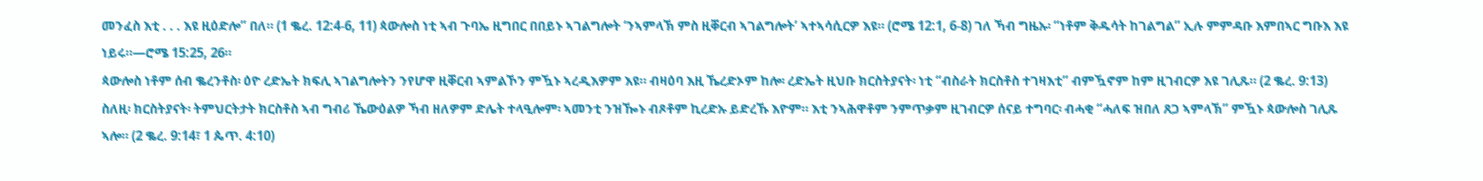መንፈስ እቲ . . . እዩ ዚዕድሎ” በለ። (1 ቈረ. 12:4-6, 11) ጳውሎስ ነቲ ኣብ ጉባኤ ዚግበር በበይኑ ኣገልግሎት ‘ንኣምላኽ ምስ ዚቐርብ ኣገልግሎት’ ኣተኣሳሲርዎ እዩ። (ሮሜ 12:1, 6-8) ገለ ኻብ ግዜኡ፡ “ነቶም ቅዱሳት ከገልግል” ኢሉ ምምዳቡ እምበኣር ግቡእ እዩ ነይሩ።—ሮሜ 15:25, 26።
ጳውሎስ ነቶም ሰብ ቈረንቶስ፡ ዕዮ ረድኤት ክፍሊ ኣገልግሎትን ንየሆዋ ዚቐርብ ኣምልኾን ምዃኑ ኣረዲእዎም እዩ። ብዛዕባ እዚ ኼረድኦም ከሎ፡ ረድኤት ዚህቡ ክርስትያናት፡ ነቲ “ብስራት ክርስቶስ ተገዛእቲ” ብምዃኖም ከም ዚገብርዎ እዩ ገሊጹ። (2 ቈረ. 9:13) ስለዚ፡ ክርስትያናት፡ ትምህርትታት ክርስቶስ ኣብ ግብሪ ኼውዕልዎ ኻብ ዘለዎም ድሌት ተላዒሎም፡ ኣመንቲ ንዝዀኑ ብጾቶም ኪረድኡ ይድረኹ እዮም። እቲ ንኣሕዋቶም ንምጥቃም ዚገብርዎ ሰናይ ተግባር፡ ብሓቂ “ሓለፍ ዝበለ ጸጋ ኣምላኽ” ምዃኑ ጳውሎስ ገሊጹ ኣሎ። (2 ቈረ. 9:14፣ 1 ጴጥ. 4:10)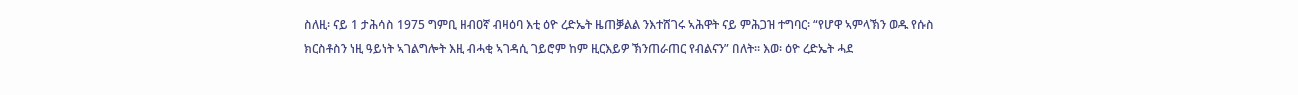ስለዚ፡ ናይ 1 ታሕሳስ 1975 ግምቢ ዘብዐኛ ብዛዕባ እቲ ዕዮ ረድኤት ዜጠቓልል ንእተሸገሩ ኣሕዋት ናይ ምሕጋዝ ተግባር፡ “የሆዋ ኣምላኽን ወዱ የሱስ ክርስቶስን ነዚ ዓይነት ኣገልግሎት እዚ ብሓቂ ኣገዳሲ ገይሮም ከም ዚርእይዎ ኽንጠራጠር የብልናን” በለት። እወ፡ ዕዮ ረድኤት ሓደ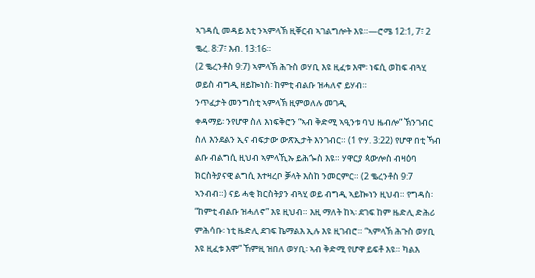ኣገዳሲ መዳይ እቲ ንኣምላኽ ዚቐርብ ኣገልግሎት እዩ።—ሮሜ 12:1, 7፣ 2 ቈረ. 8:7፣ እብ. 13:16።
(2 ቈረንቶስ 9:7) ኣምላኽ ሕጉስ ወሃቢ እዩ ዚፈቱ እሞ፡ ነፍሲ ወከፍ ብጓሂ ወይስ ብግዲ ዘይኰነስ፡ ከምቲ ብልቡ ዝሓለኖ ይሃብ።
ንጥፈታት መንግስቲ ኣምላኽ ዚምወለሉ መገዲ
ቀዳማይ፡ ንየሆዋ ስለ እነፍቅሮን “ኣብ ቅድሚ ኣዒንቱ ባህ ዜብሎ” ኽንገብር ስለ እንደልን ኢና ብፍታው ውጽኢታት እንገብር። (1 ዮሃ. 3:22) የሆዋ በቲ ኻብ ልቡ ብልግሲ ዚህብ ኣምላኺኡ ይሕጐስ እዩ። ሃዋርያ ጳውሎስ ብዛዕባ ክርስትያናዊ ልግሲ እተዛረቦ ቓላት እስከ ንመርምር። (2 ቈረንቶስ 9:7 ኣንብብ።) ናይ ሓቂ ክርስትያን ብጓሂ ወይ ብግዲ ኣይኰነን ዚህብ። የግዳስ፡ “ከምቲ ብልቡ ዝሓለኖ” እዩ ዚህብ። እዚ ማለት ከኣ፡ ደገፍ ከም ዜድሊ ድሕሪ ምሕሳቡ፡ ነቲ ዜድሊ ደገፍ ኬማልእ ኢሉ እዩ ዚገብሮ። “ኣምላኽ ሕጉስ ወሃቢ እዩ ዚፈቱ እሞ” ኸምዚ ዝበለ ወሃቢ፡ ኣብ ቅድሚ የሆዋ ይፍቶ እዩ። ካልእ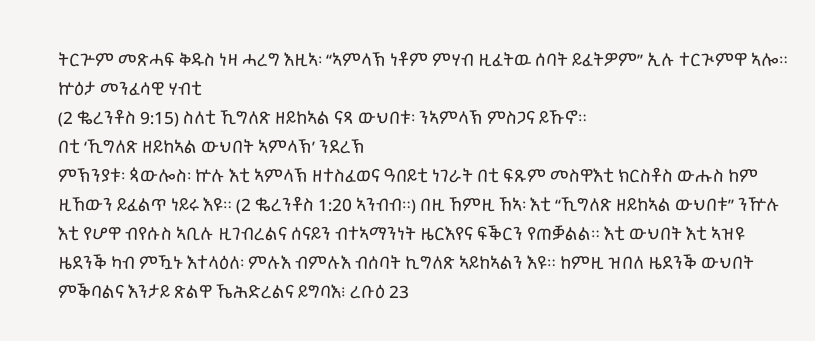ትርጕም መጽሓፍ ቅዱስ ነዛ ሓረግ እዚኣ፡ “ኣምላኽ ነቶም ምሃብ ዚፈትዉ ሰባት ይፈትዎም” ኢሉ ተርጒምዋ ኣሎ።
ኵዕታ መንፈሳዊ ሃብቲ
(2 ቈረንቶስ 9:15) ስለቲ ኺግለጽ ዘይከኣል ናጻ ውህበቱ፡ ንኣምላኽ ምስጋና ይኹኖ።
በቲ ‘ኺግለጽ ዘይከኣል ውህበት ኣምላኽ’ ንደረኽ
ምኽንያቱ፡ ጳውሎስ፡ ኵሉ እቲ ኣምላኽ ዘተስፈወና ዓበይቲ ነገራት በቲ ፍጹም መስዋእቲ ክርስቶስ ውሑስ ከም ዚኸውን ይፈልጥ ነይሩ እዩ። (2 ቈረንቶስ 1:20 ኣንብብ።) በዚ ኸምዚ ኸኣ፡ እቲ “ኺግለጽ ዘይከኣል ውህበቱ” ንዅሉ እቲ የሆዋ ብየሱስ ኣቢሉ ዚገብረልና ሰናይን ብተኣማንነት ዜርእየና ፍቕርን የጠቓልል። እቲ ውህበት እቲ ኣዝዩ ዜደንቕ ካብ ምዃኑ እተላዕለ፡ ምሉእ ብምሉእ ብሰባት ኪግለጽ ኣይከኣልን እዩ። ከምዚ ዝበለ ዜደንቕ ውህበት ምቕባልና እንታይ ጽልዋ ኼሕድረልና ይግባእ፧ ረቡዕ 23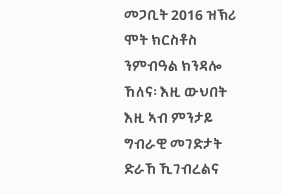መጋቢት 2016 ዝኽሪ ሞት ክርስቶስ ንምብዓል ክንዳሎ ኸለና፡ እዚ ውህበት እዚ ኣብ ምንታይ ግብራዊ መገድታት ድራኸ ኺገብረልና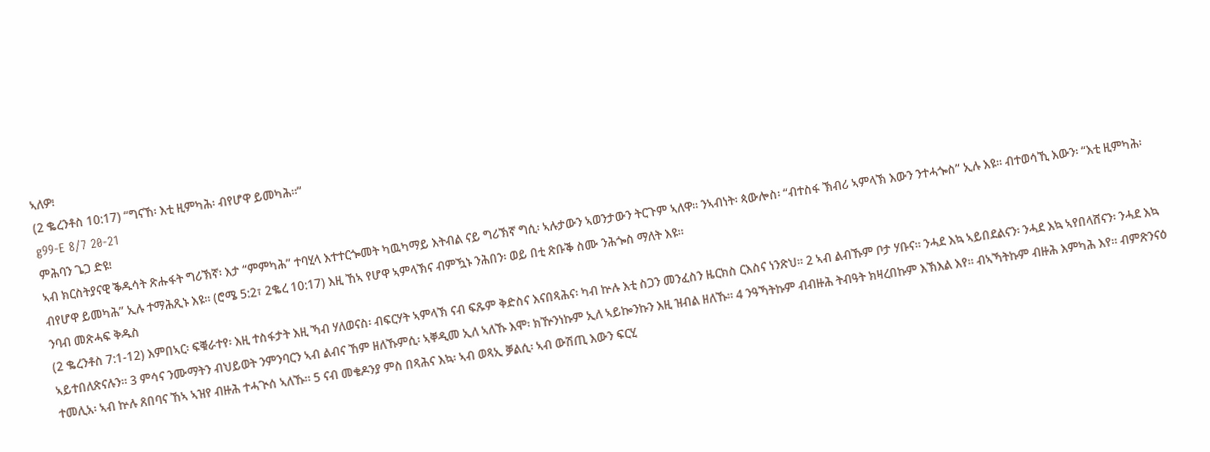ኣለዎ፧
(2 ቈረንቶስ 10:17) “ግናኸ፡ እቲ ዚምካሕ፡ ብየሆዋ ይመካሕ።”
g99-E 8/7 20-21
ምሕባን ጌጋ ድዩ፧
ኣብ ክርስትያናዊ ቕዱሳት ጽሑፋት ግሪኽኛ፡ እታ “ምምካሕ” ተባሂላ እተተርጐመት ካዉካማይ እትብል ናይ ግሪኽኛ ግሲ፡ ኣሉታውን ኣወንታውን ትርጉም ኣለዋ። ንኣብነት፡ ጳውሎስ፡ “ብተስፋ ኽብሪ ኣምላኽ እውን ንተሓጐስ” ኢሉ እዩ። ብተወሳኺ እውን፡ “እቲ ዚምካሕ፡ ብየሆዋ ይመካሕ” ኢሉ ተማሕጺኑ እዩ። (ሮሜ 5:2፣ 2ቈረ 10:17) እዚ ኸኣ የሆዋ ኣምላኽና ብምዃኑ ንሕበን፡ ወይ በቲ ጽቡቕ ስሙ ንሕጐስ ማለት እዩ።
ንባብ መጽሓፍ ቅዱስ
(2 ቈረንቶስ 7:1-12) እምበኣር፡ ፍቑራተየ፡ እዚ ተስፋታት እዚ ኻብ ሃለወናስ፡ ብፍርሃት ኣምላኽ ናብ ፍጹም ቅድስና እናበጻሕና፡ ካብ ኵሉ እቲ ስጋን መንፈስን ዜርክስ ርእስና ነንጽህ። 2 ኣብ ልብኹም ቦታ ሃቡና። ንሓደ እኳ ኣይበደልናን፡ ንሓደ እኳ ኣየበላሸናን፡ ንሓደ እኳ ኣይተበለጽናሉን። 3 ምሳና ንሙማትን ብህይወት ንምንባርን ኣብ ልብና ኸም ዘለኹምሲ፡ ኣቐዲመ ኢለ ኣለኹ እሞ፡ ክዅንነኩም ኢለ ኣይኰንኩን እዚ ዝብል ዘለኹ። 4 ንዓኻትኩም ብብዙሕ ትብዓት ክዛረበኩም እኽእል እየ። ብኣኻትኩም ብዙሕ እምካሕ እየ። ብምጽንናዕ ተመሊአ፡ ኣብ ኵሉ ጸበባና ኸኣ ኣዝየ ብዙሕ ተሓጒሰ ኣለኹ። 5 ናብ መቄዶንያ ምስ በጻሕና እኳ፡ ኣብ ወጻኢ ቓልሲ፡ ኣብ ውሽጢ እውን ፍርሂ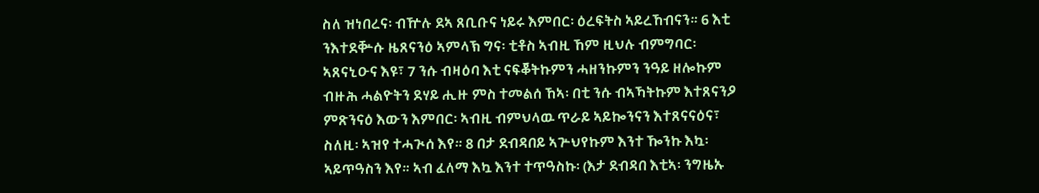ስለ ዝነበረና፡ ብዅሉ ደኣ ጸቢቡና ነይሩ እምበር፡ ዕረፍትስ ኣይረኸብናን። 6 እቲ ንእተደቝሱ ዜጸናንዕ ኣምላኽ ግና፡ ቲቶስ ኣብዚ ኸም ዚህሉ ብምግባር፡ ኣጸናኒዑና እዩ፣ 7 ንሱ ብዛዕባ እቲ ናፍቖትኩምን ሓዘንኩምን ንዓይ ዘሎኩም ብዙሕ ሓልዮትን ደሃይ ሒዙ ምስ ተመልሰ ኸኣ፡ በቲ ንሱ ብኣኻትኩም እተጸናንዖ ምጽንናዕ እውን እምበር፡ ኣብዚ ብምህላዉ ጥራይ ኣይኰንናን እተጸናናዕና፣ ስለዚ፡ ኣዝየ ተሓጒሰ እየ። 8 በታ ደብዳበይ ኣጕህየኩም እንተ ዀንኩ እኳ፡ ኣይጥዓስን እየ። ኣብ ፈለማ እኳ እንተ ተጥዓስኩ፡ (እታ ደብዳበ እቲኣ፡ ንግዜኡ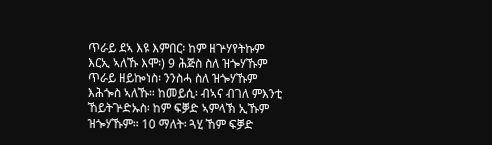ጥራይ ደኣ እዩ እምበር፡ ከም ዘጕሃየትኩም እርኢ ኣለኹ እሞ፡) 9 ሕጅስ ስለ ዝጐሃኹም ጥራይ ዘይኰነስ፡ ንንስሓ ስለ ዝጐሃኹም እሕጐስ ኣለኹ። ከመይሲ፡ ብኣና ብገለ ምእንቲ ኸይትጕድኡስ፡ ከም ፍቓድ ኣምላኽ ኢኹም ዝጐሃኹም። 10 ማለት፡ ጓሂ ኸም ፍቓድ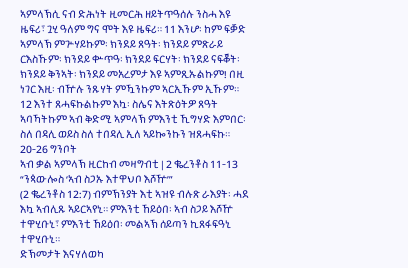ኣምላኽሲ ናብ ድሕነት ዚመርሕ ዘይትጥዓሰሉ ንስሓ እዩ ዜፍሪ፣ ጓሂ ዓለም ግና ሞት እዩ ዜፍሪ። 11 እንሆ፡ ከም ፍቓድ ኣምላኽ ምጕሃይኩም፡ ክንደይ ጸዓት፡ ክንደይ ምጽራይ ርእስኹም፡ ክንደይ ቍጥዓ፡ ክንደይ ፍርሃት፡ ክንደይ ናፍቖት፡ ክንደይ ቅንኣት፡ ክንደይ መአረምታ እዩ ኣምጺኡልኩም! በዚ ነገር እዚ፡ ብዅሉ ንጹሃት ምዃንኩም ኣርኢኹም ኢኹም። 12 እንተ ጸሓፍኩልኩም እኳ፡ ስሌና እትጽዕትዎ ጸዓት ኣባኻትኩም ኣብ ቅድሚ ኣምላኽ ምእንቲ ኺግሃድ እምበር፡ ስለ በዳሊ ወይስ ስለ ተበዳሊ ኢለ ኣይኰንኩን ዝጸሓፍኩ።
20-26 ግንቦት
ኣብ ቃል ኣምላኽ ዚርከብ መዛግብቲ | 2 ቈረንቶስ 11-13
“ንጳውሎስ ‘ኣብ ስጋኡ እተዋህቦ እሾዅ’”
(2 ቈረንቶስ 12:7) ብምኽንያት እቲ ኣዝዩ ብሉጽ ራእያት፡ ሓደ እኳ ኣብሊጹ ኣይርኣየኒ። ምእንቲ ኸይዕበ፡ ኣብ ስጋይ እሾዅ ተዋሂቡኒ፣ ምእንቲ ኸይዕበ፡ መልኣኽ ሰይጣን ኪጸፋፍዓኒ ተዋሂቡኒ።
ድኽመታት እናሃለወካ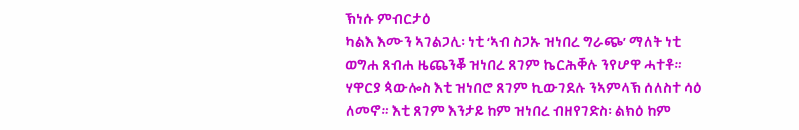ኽነሱ ምብርታዕ
ካልእ እሙን ኣገልጋሊ፡ ነቲ ‘ኣብ ስጋኡ ዝነበረ ግራጭ’ ማለት ነቲ ወግሐ ጸብሐ ዜጨንቖ ዝነበረ ጸገም ኬርሕቐሉ ንየሆዋ ሓተቶ። ሃዋርያ ጳውሎስ እቲ ዝነበሮ ጸገም ኪውገደሉ ንኣምላኽ ሰለስተ ሳዕ ለመኖ። እቲ ጸገም እንታይ ከም ዝነበረ ብዘየገድስ፡ ልክዕ ከም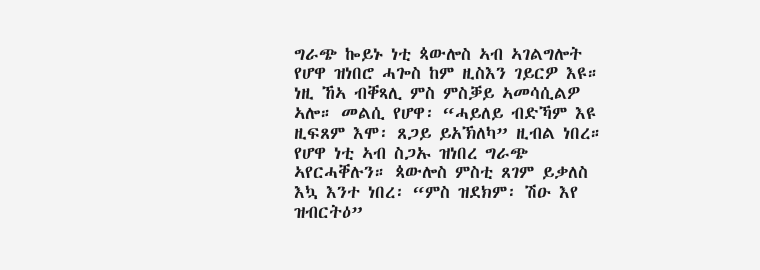ግራጭ ኰይኑ ነቲ ጳውሎስ ኣብ ኣገልግሎት የሆዋ ዝነበሮ ሓጐስ ከም ዚስእን ገይርዎ እዩ። ነዚ ኸኣ ብቐጻሊ ምስ ምስቓይ ኣመሳሲልዎ ኣሎ። መልሲ የሆዋ፡ “ሓይለይ ብድኻም እዩ ዚፍጸም እሞ፡ ጸጋይ ይአኽለካ” ዚብል ነበረ። የሆዋ ነቲ ኣብ ስጋኡ ዝነበረ ግራጭ ኣየርሓቐሉን። ጳውሎስ ምስቲ ጸገም ይቃለስ እኳ እንተ ነበረ፡ “ምስ ዝደክም፡ ሽዑ እየ ዝብርትዕ”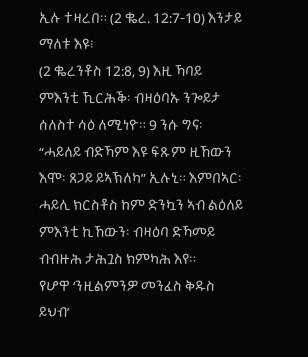ኢሉ ተዛረበ። (2 ቈረ. 12:7-10) እንታይ ማለቱ እዩ፧
(2 ቈረንቶስ 12:8, 9) እዚ ኻባይ ምእንቲ ኺርሕቕ፡ ብዛዕባኡ ንጐይታ ሰለስተ ሳዕ ለሚነዮ። 9 ንሱ ግና፡ “ሓይለይ ብድኻም እዩ ፍጹም ዚኸውን እሞ፡ ጸጋይ ይኣኽለካ” ኢሉኒ። እምበኣር፡ ሓይሊ ክርስቶስ ከም ድንኳን ኣብ ልዕለይ ምእንቲ ኪኸውን፡ ብዛዕባ ድኻመይ ብብዙሕ ታሕጓስ ክምካሕ እየ።
የሆዋ ‘ንዚልምንዎ መንፈስ ቅዱስ ይህብ’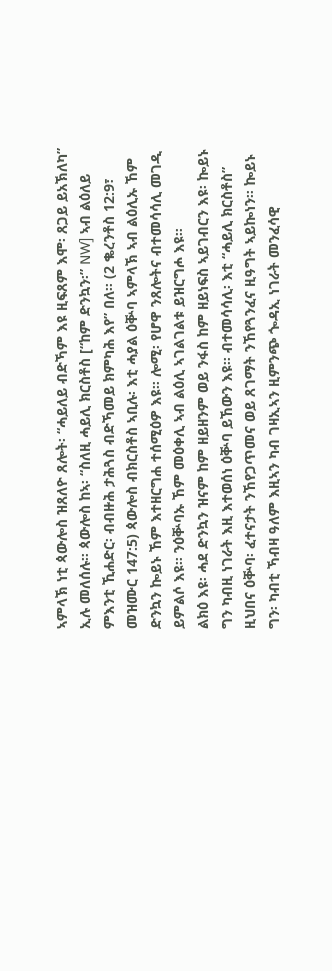ኣምላኽ ነቲ ጳውሎስ ዝጸለዮ ጸሎት፡ “ሓይለይ ብድኻም እዩ ዚፍጸም እሞ፡ ጸጋይ ይአኽለካ” ኢሉ መለሰሉ። ጳውሎስ ከኣ፡ “ስለዚ ሓይሊ ክርስቶስ [“ከም ድንኳን፡” NW] ኣብ ልዕለይ ምእንቲ ኺሐድር፡ ብብዙሕ ታሕጓስ ብድኻመይ ክምካሕ እየ” በለ። (2 ቈረንቶስ 12:9፣ መዝሙር 147:5) ጳውሎስ ብክርስቶስ ኣቢሉ፡ እቲ ሓያል ዕቝባ ኣምላኽ ኣብ ልዕሊኡ ኸም ድንኳን ኰይኑ ኸም እተዘርግሐ ተሰሚዕዎ እዩ። ሎሚ፡ የሆዋ ንጸሎትና ብተመሳሳሊ መገዲ ይምልሶ እዩ። ንዕቝባኡ ኸም መዕቀሊ ኣብ ልዕሊ ኣገልገልቱ ይዝርግሖ እዩ።
ልክዕ እዩ፡ ሓደ ድንኳን ዝናም ከም ዘይዘንም ወይ ንፋስ ከም ዘይነፍስ ኣይገብርን እዩ፡ ኰይኑ ግን ካብዚ ነገራት እዚ እተወሰነ ዕቝባ ይኸውን እዩ። ብተመሳሳሊ፡ እቲ “ሓይሊ ክርስቶስ” ዚህበና ዕቝባ፡ ፈተናታት ንኸየጋጥመና ወይ ጸገማት ንኸየጓንፈና ዚዓግት ኣይኰነን። ኰይኑ ግን፡ ካብቲ ኻብዛ ዓለም እዚኣን ካብ ገዛኢኣን ዚምንጭ ጐዳኢ ነገራት መንፈሳዊ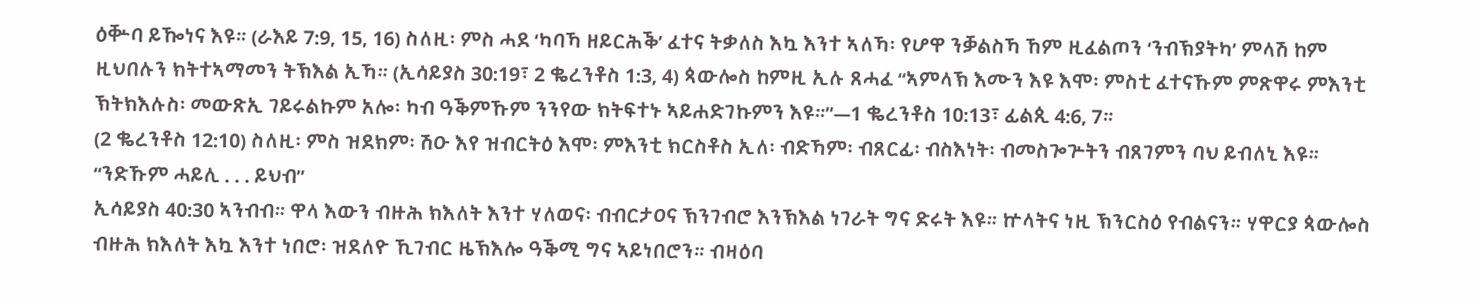ዕቝባ ይዀነና እዩ። (ራእይ 7:9, 15, 16) ስለዚ፡ ምስ ሓደ ‘ካባኻ ዘይርሕቕ’ ፈተና ትቃለስ እኳ እንተ ኣለኻ፡ የሆዋ ንቓልስኻ ኸም ዚፈልጦን ‘ንብኽያትካ’ ምላሽ ከም ዚህበሉን ክትተኣማመን ትኽእል ኢኻ። (ኢሳይያስ 30:19፣ 2 ቈረንቶስ 1:3, 4) ጳውሎስ ከምዚ ኢሉ ጸሓፈ “ኣምላኽ እሙን እዩ እሞ፡ ምስቲ ፈተናኹም ምጽዋሩ ምእንቲ ኽትክእሉስ፡ መውጽኢ ገይሩልኩም አሎ፡ ካብ ዓቕምኹም ንንየው ክትፍተኑ ኣይሐድገኩምን እዩ።”—1 ቈረንቶስ 10:13፣ ፊልጲ 4:6, 7።
(2 ቈረንቶስ 12:10) ስለዚ፡ ምስ ዝደክም፡ ሽዑ እየ ዝብርትዕ እሞ፡ ምእንቲ ክርስቶስ ኢለ፡ ብድኻም፡ ብጸርፊ፡ ብስእነት፡ ብመስጐጕትን ብጸገምን ባህ ይብለኒ እዩ።
“ንድኹም ሓይሊ . . . ይህብ”
ኢሳይያስ 40:30 ኣንብብ። ዋላ እውን ብዙሕ ክእለት እንተ ሃለወና፡ ብብርታዐና ኽንገብሮ እንኽእል ነገራት ግና ድሩት እዩ። ኵላትና ነዚ ኽንርስዕ የብልናን። ሃዋርያ ጳውሎስ ብዙሕ ክእለት እኳ እንተ ነበሮ፡ ዝደለዮ ኺገብር ዜኽእሎ ዓቕሚ ግና ኣይነበሮን። ብዛዕባ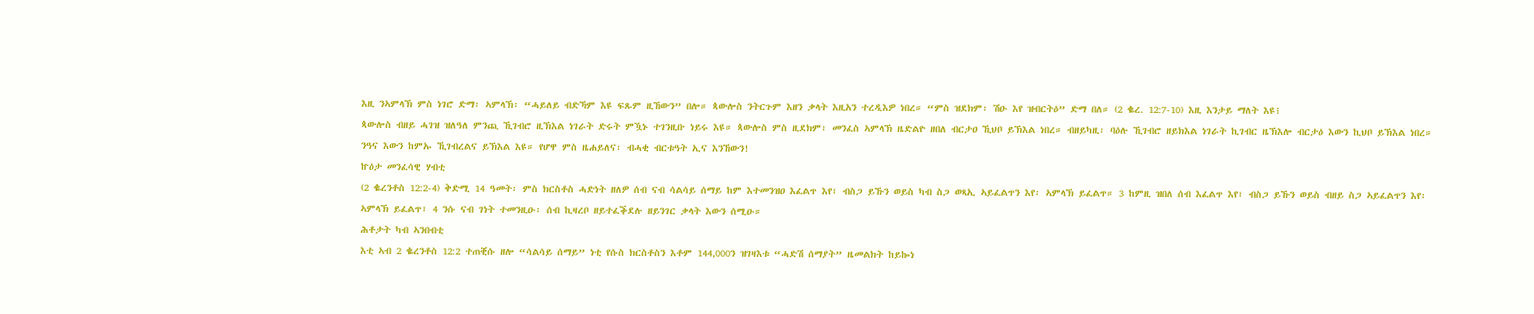እዚ ንኣምላኽ ምስ ነገሮ ድማ፡ ኣምላኽ፡ “ሓይለይ ብድኻም እዩ ፍጹም ዚኸውን” በሎ። ጳውሎስ ንትርጉም እዘን ቃላት እዚአን ተረዲእዎ ነበረ። “ምስ ዝደክም፡ ሽዑ እየ ዝብርትዕ” ድማ በለ። (2 ቈረ. 12:7-10) እዚ እንታይ ማለት እዩ፧
ጳውሎስ ብዘይ ሓገዝ ዝለዓለ ምንጪ ኺገብሮ ዚኽእል ነገራት ድሩት ምዃኑ ተገንዚቡ ነይሩ እዩ። ጳውሎስ ምስ ዚደክም፡ መንፈስ ኣምላኽ ዜድልዮ ዘበለ ብርታዐ ኺህቦ ይኽእል ነበረ። ብዘይካዚ፡ ባዕሉ ኺገብሮ ዘይክእል ነገራት ኪገብር ዜኽእሎ ብርታዕ እውን ኪህቦ ይኽእል ነበረ። ንዓና እውን ከምኡ ኺገብረልና ይኽእል እዩ። የሆዋ ምስ ዜሐይለና፡ ብሓቂ ብርቱዓት ኢና እንኸውን!
ኵዕታ መንፈሳዊ ሃብቲ
(2 ቈረንቶስ 12:2-4) ቅድሚ 14 ዓመት፡ ምስ ክርስቶስ ሓድነት ዘለዎ ሰብ ናብ ሳልሳይ ሰማይ ከም እተመንዝዐ እፈልጥ እየ፣ ብስጋ ይኹን ወይስ ካብ ስጋ ወጻኢ ኣይፈልጥን እየ፡ ኣምላኽ ይፈልጥ። 3 ከምዚ ዝበለ ሰብ እፈልጥ እየ፣ ብስጋ ይኹን ወይስ ብዘይ ስጋ ኣይፈልጥን እየ፡ ኣምላኽ ይፈልጥ፣ 4 ንሱ ናብ ገነት ተመንዚዑ፡ ሰብ ኪዛረቦ ዘይተፈቕደሉ ዘይንገር ቃላት እውን ሰሚዑ።
ሕቶታት ካብ ኣንበብቲ
እቲ ኣብ 2 ቈረንቶስ 12:2 ተጠቒሱ ዘሎ “ሳልሳይ ሰማይ” ነቲ የሱስ ክርስቶስን እቶም 144,000ን ዝገዛእቱ “ሓድሽ ሰማያት” ዜመልክት ከይኰነ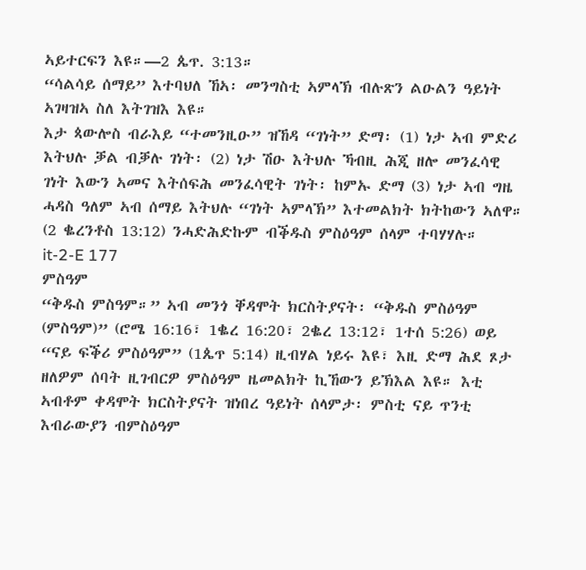ኣይተርፍን እዩ።—2 ጴጥ. 3:13።
“ሳልሳይ ሰማይ” እተባህለ ኸኣ፡ መንግስቲ ኣምላኽ ብሉጽን ልዑልን ዓይነት ኣገዛዝኣ ስለ እትገዝእ እዩ።
እታ ጳውሎስ ብራእይ “ተመንዚዑ” ዝኸዳ “ገነት” ድማ፡ (1) ነታ ኣብ ምድሪ እትህሉ ቓል ብቓሉ ገነት፡ (2) ነታ ሽዑ እትህሉ ኻብዚ ሕጂ ዘሎ መንፈሳዊ ገነት እውን ኣመና እትሰፍሕ መንፈሳዊት ገነት፡ ከምኡ ድማ (3) ነታ ኣብ ግዜ ሓዳስ ዓለም ኣብ ሰማይ እትህሉ “ገነት ኣምላኽ” እተመልክት ክትከውን ኣለዋ።
(2 ቈረንቶስ 13:12) ንሓድሕድኩም ብቕዱስ ምስዕዓም ሰላም ተባሃሃሉ።
it-2-E 177
ምስዓም
“ቅዱስ ምስዓም።” ኣብ መንጎ ቐዳሞት ክርስትያናት፡ “ቅዱስ ምስዕዓም (ምስዓም)” (ሮሜ 16:16፣ 1ቈረ 16:20፣ 2ቈረ 13:12፣ 1ተሰ 5:26) ወይ “ናይ ፍቕሪ ምስዕዓም” (1ጴጥ 5:14) ዚብሃል ነይሩ እዩ፣ እዚ ድማ ሕደ ጾታ ዘለዎም ሰባት ዚገብርዎ ምስዕዓም ዜመልክት ኪኸውን ይኽእል እዩ። እቲ ኣብቶም ቀዳሞት ክርስትያናት ዝነበረ ዓይነት ሰላምታ፡ ምስቲ ናይ ጥንቲ እብራውያን ብምስዕዓም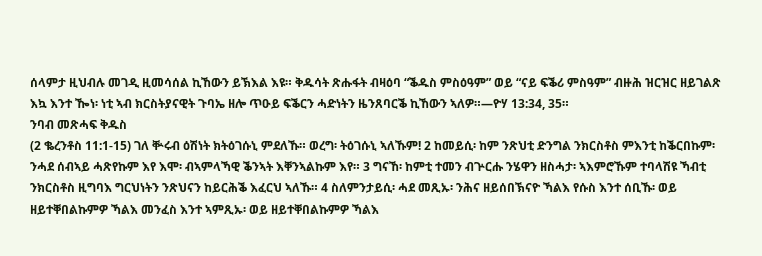ሰላምታ ዚህብሉ መገዲ ዚመሳሰል ኪኸውን ይኽእል እዩ። ቅዱሳት ጽሑፋት ብዛዕባ “ቕዱስ ምስዕዓም” ወይ “ናይ ፍቕሪ ምስዓም” ብዙሕ ዝርዝር ዘይገልጽ እኳ እንተ ዀነ፡ ነቲ ኣብ ክርስትያናዊት ጉባኤ ዘሎ ጥዑይ ፍቕርን ሓድነትን ዜንጸባርቕ ኪኸውን ኣለዎ።—ዮሃ 13:34, 35።
ንባብ መጽሓፍ ቅዱስ
(2 ቈረንቶስ 11:1-15) ገለ ቝሩብ ዕሽነት ክትዕገሱኒ ምደለኹ። ወረግ፡ ትዕገሱኒ ኣለኹም! 2 ከመይሲ፡ ከም ንጽህቲ ድንግል ንክርስቶስ ምእንቲ ከቕርበኩም፡ ንሓደ ሰብኣይ ሓጽየኩም እየ እሞ፡ ብኣምላኻዊ ቕንኣት እቐንኣልኩም እየ። 3 ግናኸ፡ ከምቲ ተመን ብጕርሑ ንሄዋን ዘስሓታ፡ ኣእምሮኹም ተባላሽዩ ኻብቲ ንክርስቶስ ዚግባእ ግርህነትን ንጽህናን ከይርሕቕ እፈርህ ኣለኹ። 4 ስለምንታይሲ፡ ሓደ መጺኡ፡ ንሕና ዘይሰበኽናዮ ኻልእ የሱስ እንተ ሰቢኹ፡ ወይ ዘይተቐበልኩምዎ ኻልእ መንፈስ እንተ ኣምጺኡ፡ ወይ ዘይተቐበልኩምዎ ኻልእ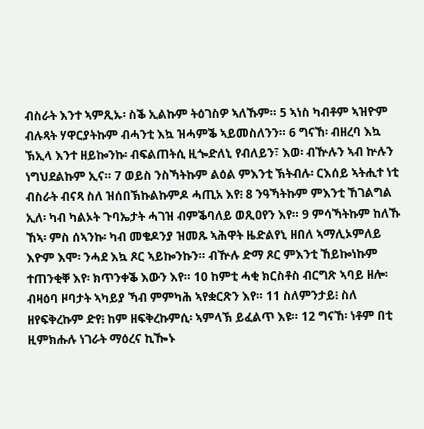ብስራት እንተ ኣምጺኡ፡ ስቕ ኢልኩም ትዕገስዎ ኣለኹም። 5 ኣነስ ካብቶም ኣዝዮም ብሉጻት ሃዋርያትኩም ብሓንቲ እኳ ዝሓምቕ ኣይመስለንን። 6 ግናኸ፡ ብዘረባ እኳ ኽኢላ እንተ ዘይኰንኩ፡ ብፍልጠትሲ ዚጐድለኒ የብለይን፣ እወ፡ ብዅሉን ኣብ ኵሉን ነግህደልኩም ኢና። 7 ወይስ ንስኻትኩም ልዕል ምእንቲ ኽትብሉ፡ ርእሰይ ኣትሒተ ነቲ ብስራት ብናጻ ስለ ዝሰበኽኩልኩምዶ ሓጢአ እየ፧ 8 ንዓኻትኩም ምእንቲ ኸገልግል ኢለ፡ ካብ ካልኦት ጉባኤታት ሓገዝ ብምቕባለይ ወጺዐየን እየ። 9 ምሳኻትኩም ከለኹ ኸኣ፡ ምስ ሰኣንኩ፡ ካብ መቄዶንያ ዝመጹ ኣሕዋት ዜድልየኒ ዘበለ ኣማሊኦምለይ እዮም እሞ፡ ንሓደ እኳ ጾር ኣይኰንኩን። ብዅሉ ድማ ጾር ምእንቲ ኸይኰነኩም ተጠንቂቐ እየ፡ ክጥንቀቕ እውን እየ። 10 ከምቲ ሓቂ ክርስቶስ ብርግጽ ኣባይ ዘሎ፡ ብዛዕባ ዞባታት ኣካይያ ኻብ ምምካሕ ኣየቋርጽን እየ። 11 ስለምንታይ፧ ስለ ዘየፍቅረኩም ድየ፧ ከም ዘፍቅረኩምሲ፡ ኣምላኽ ይፈልጥ እዩ። 12 ግናኸ፡ ነቶም በቲ ዚምክሑሉ ነገራት ማዕረና ኪዀኑ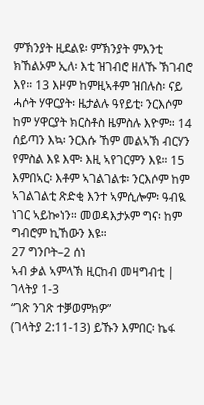ምኽንያት ዚደልዩ፡ ምኽንያት ምእንቲ ክኸልኦም ኢለ፡ እቲ ዝገብሮ ዘለኹ ኽገብሮ እየ። 13 እዞም ከምዚኣቶም ዝበሉስ፡ ናይ ሓሶት ሃዋርያት፡ ዜታልሉ ዓየይቲ፡ ንርእሶም ከም ሃዋርያት ክርስቶስ ዜምስሉ እዮም። 14 ሰይጣን እኳ፡ ንርእሱ ኸም መልኣኽ ብርሃን የምስል እዩ እሞ፡ እዚ ኣየገርምን እዩ። 15 እምበኣር፡ እቶም ኣገልገልቱ፡ ንርእሶም ከም ኣገልገልቲ ጽድቂ እንተ ኣምሲሎም፡ ዓብዪ ነገር ኣይኰነን። መወዳእታኦም ግና፡ ከም ግብሮም ኪኸውን እዩ።
27 ግንቦት–2 ሰነ
ኣብ ቃል ኣምላኽ ዚርከብ መዛግብቲ | ገላትያ 1-3
“ገጽ ንገጽ ተቓወምክዎ”
(ገላትያ 2:11-13) ይኹን እምበር፡ ኬፋ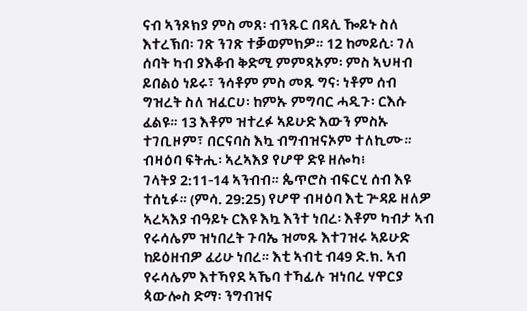ናብ ኣንጾክያ ምስ መጸ፡ ብንጹር በዳሊ ዀይኑ ስለ እተረኽበ፡ ገጽ ንገጽ ተቓወምክዎ። 12 ከመይሲ፡ ገለ ሰባት ካብ ያእቆብ ቅድሚ ምምጻኦም፡ ምስ ኣህዛብ ይበልዕ ነይሩ፣ ንሳቶም ምስ መጹ ግና፡ ነቶም ሰብ ግዝረት ስለ ዝፈርሀ፡ ከምኡ ምግባር ሓዲጉ፡ ርእሱ ፈልዩ። 13 እቶም ዝተረፉ ኣይሁድ እውን ምስኡ ተገቢዞም፣ በርናባስ እኳ ብግብዝናኦም ተለኪሙ።
ብዛዕባ ፍትሒ፡ ኣረኣእያ የሆዋ ድዩ ዘሎካ፧
ገላትያ 2:11-14 ኣንብብ። ጴጥሮስ ብፍርሂ ሰብ እዩ ተሰኒፉ። (ምሳ. 29:25) የሆዋ ብዛዕባ እቲ ጕዳይ ዘለዎ ኣረኣእያ ብዓይኑ ርእዩ እኳ እንተ ነበረ፡ እቶም ካብታ ኣብ የሩሳሌም ዝነበረት ጉባኤ ዝመጹ እተገዝሩ ኣይሁድ ከይዕዘብዎ ፈሪሁ ነበረ። እቲ ኣብቲ ብ49 ድ.ክ. ኣብ የሩሳሌም እተኻየደ ኣኼባ ተኻፊሉ ዝነበረ ሃዋርያ ጳውሎስ ድማ፡ ንግብዝና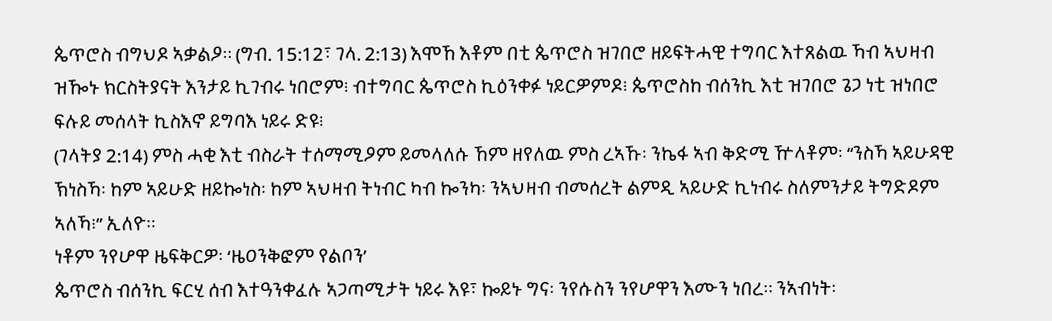ጴጥሮስ ብግህዶ ኣቃልዖ። (ግብ. 15:12፣ ገላ. 2:13) እሞኸ እቶም በቲ ጴጥሮስ ዝገበሮ ዘይፍትሓዊ ተግባር እተጸልዉ ኻብ ኣህዛብ ዝዀኑ ክርስትያናት እንታይ ኪገብሩ ነበሮም፧ ብተግባር ጴጥሮስ ኪዕንቀፉ ነይርዎምዶ፧ ጴጥሮስከ ብሰንኪ እቲ ዝገበሮ ጌጋ ነቲ ዝነበሮ ፍሉይ መሰላት ኪስእኖ ይግባእ ነይሩ ድዩ፧
(ገላትያ 2:14) ምስ ሓቂ እቲ ብስራት ተሰማሚዖም ይመላለሱ ኸም ዘየለዉ ምስ ረኣኹ፡ ንኬፋ ኣብ ቅድሚ ዅላቶም፡ “ንስኻ ኣይሁዳዊ ኽነስኻ፡ ከም ኣይሁድ ዘይኰነስ፡ ከም ኣህዛብ ትነብር ካብ ኰንካ፡ ንኣህዛብ ብመሰረት ልምዲ ኣይሁድ ኪነብሩ ስለምንታይ ትግድዶም ኣለኻ፧” ኢለዮ።
ነቶም ንየሆዋ ዜፍቅርዎ፡ ‘ዜዐንቅፎም የልቦን’
ጴጥሮስ ብሰንኪ ፍርሂ ሰብ እተዓንቀፈሉ ኣጋጣሚታት ነይሩ እዩ፣ ኰይኑ ግና፡ ንየሱስን ንየሆዋን እሙን ነበረ። ንኣብነት፡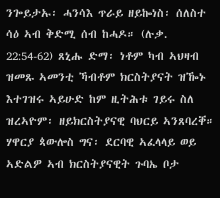ንጐይታኡ፡ ሓንሳእ ጥራይ ዘይኰነስ፡ ሰለስተ ሳዕ ኣብ ቅድሚ ሰብ ከሓዶ። (ሉቃ. 22:54-62) ጸኒሑ ድማ፡ ነቶም ካብ ኣህዛብ ዝመጹ ኣመንቲ ኻብቶም ክርስትያናት ዝዀኑ እተገዝሩ ኣይሁድ ከም ዚትሕቱ ገይሩ ስለ ዝረኣዮም፡ ዘይክርስትያናዊ ባህርይ ኣንጸባረቐ። ሃዋርያ ጳውሎስ ግና፡ ደርባዊ ኣፈላላይ ወይ ኣድልዎ ኣብ ክርስትያናዊት ጉባኤ ቦታ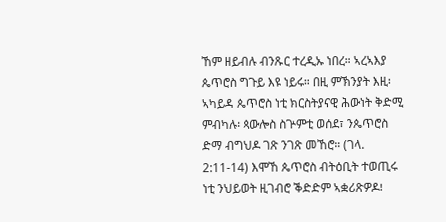ኸም ዘይብሉ ብንጹር ተረዲኡ ነበረ። ኣረኣእያ ጴጥሮስ ግጉይ እዩ ነይሩ። በዚ ምኽንያት እዚ፡ ኣካይዳ ጴጥሮስ ነቲ ክርስትያናዊ ሕውነት ቅድሚ ምብካሉ፡ ጳውሎስ ስጕምቲ ወሰደ፣ ንጴጥሮስ ድማ ብግህዶ ገጽ ንገጽ መኸሮ። (ገላ. 2:11-14) እሞኸ ጴጥሮስ ብትዕቢት ተወጢሩ ነቲ ንህይወት ዚገብሮ ቕድድም ኣቋሪጽዎዶ፧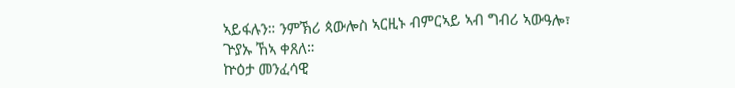ኣይፋሉን። ንምኽሪ ጳውሎስ ኣርዚኑ ብምርኣይ ኣብ ግብሪ ኣውዓሎ፣ ጕያኡ ኸኣ ቀጸለ።
ኵዕታ መንፈሳዊ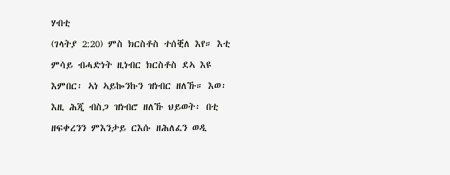ሃብቲ
(ገላትያ 2:20) ምስ ክርስቶስ ተሰቒለ እየ። እቲ ምሳይ ብሓድነት ዚነብር ክርስቶስ ደኣ እዩ እምበር፡ ኣነ ኣይኰንኩን ዝነብር ዘለኹ። እወ፡ እዚ ሕጂ ብስጋ ዝነብሮ ዘለኹ ህይወት፡ በቲ ዘፍቀረንን ምእንታይ ርእሱ ዘሕለፈን ወዲ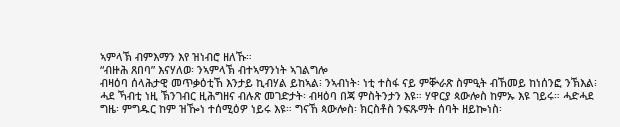ኣምላኽ ብምእማን እየ ዝነብሮ ዘለኹ።
“ብዙሕ ጸበባ” እናሃለወ፡ ንኣምላኽ ብተኣማንነት ኣገልግሎ
ብዛዕባ ሰላሕታዊ መጥቃዕቲኸ እንታይ ኪብሃል ይከኣል፧ ንኣብነት፡ ነቲ ተስፋ ናይ ምቝራጽ ስምዒት ብኸመይ ከነሰንፎ ንኽእል፧ ሓደ ኻብቲ ነዚ ኽንገብር ዚሕግዘና ብሉጽ መገድታት፡ ብዛዕባ በጃ ምስትንታን እዩ። ሃዋርያ ጳውሎስ ከምኡ እዩ ገይሩ። ሓድሓደ ግዜ፡ ምግዱር ከም ዝዀነ ተሰሚዕዎ ነይሩ እዩ። ግናኸ ጳውሎስ፡ ክርስቶስ ንፍጹማት ሰባት ዘይኰነስ፡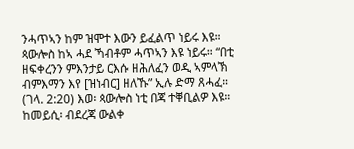ንሓጥኣን ከም ዝሞተ እውን ይፈልጥ ነይሩ እዩ። ጳውሎስ ከኣ ሓደ ኻብቶም ሓጥኣን እዩ ነይሩ። “በቲ ዘፍቀረንን ምእንታይ ርእሱ ዘሕለፈን ወዲ ኣምላኽ ብምእማን እየ [ዝነብር] ዘለኹ” ኢሉ ድማ ጸሓፈ። (ገላ. 2:20) እወ፡ ጳውሎስ ነቲ በጃ ተቐቢልዎ እዩ። ከመይሲ፡ ብደረጃ ውልቀ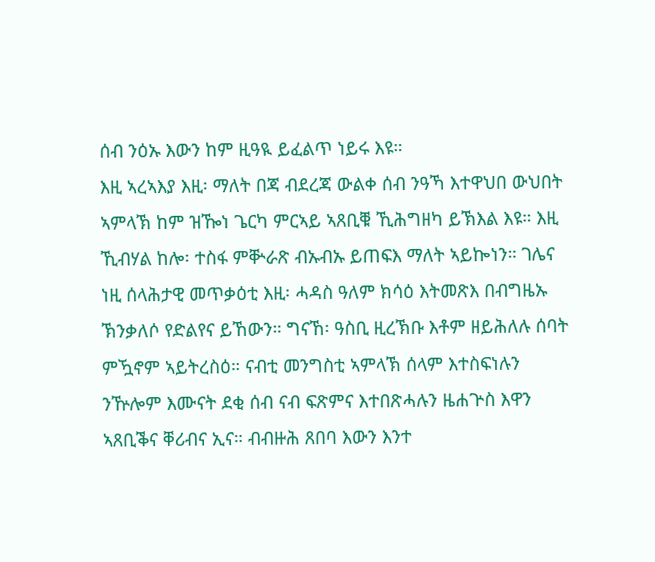ሰብ ንዕኡ እውን ከም ዚዓዪ ይፈልጥ ነይሩ እዩ።
እዚ ኣረኣእያ እዚ፡ ማለት በጃ ብደረጃ ውልቀ ሰብ ንዓኻ እተዋህበ ውህበት ኣምላኽ ከም ዝዀነ ጌርካ ምርኣይ ኣጸቢቑ ኺሕግዘካ ይኽእል እዩ። እዚ ኺብሃል ከሎ፡ ተስፋ ምቝራጽ ብኡብኡ ይጠፍእ ማለት ኣይኰነን። ገሌና ነዚ ሰላሕታዊ መጥቃዕቲ እዚ፡ ሓዳስ ዓለም ክሳዕ እትመጽእ በብግዜኡ ኽንቃለሶ የድልየና ይኸውን። ግናኸ፡ ዓስቢ ዚረኽቡ እቶም ዘይሕለሉ ሰባት ምዃኖም ኣይትረስዕ። ናብቲ መንግስቲ ኣምላኽ ሰላም እተስፍነሉን ንዅሎም እሙናት ደቂ ሰብ ናብ ፍጽምና እተበጽሓሉን ዜሐጕስ እዋን ኣጸቢቕና ቐሪብና ኢና። ብብዙሕ ጸበባ እውን እንተ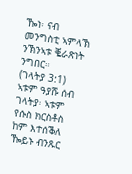ዀነ፡ ናብ መንግስቲ ኣምላኽ ንኽንኣቱ ቘራጽነት ንግበር።
(ገላትያ 3:1) ኣቱም ዓያሹ ሰብ ገላትያ፡ ኣቱም የሱስ ክርስቶስ ከም እተሰቕለ ዀይኑ ብንጹር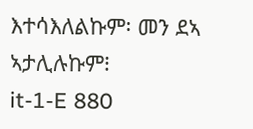እተሳእለልኩም፡ መን ደኣ ኣታሊሉኩም፧
it-1-E 880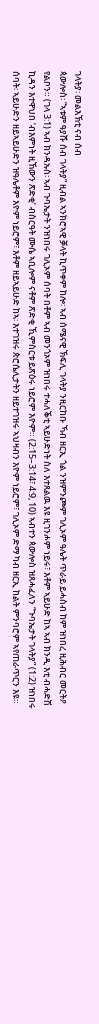ገላትያ፡ መልእኽቲ ናብ ሰብ
ጳውሎስ፡ “ኣቱም ዓያሹ ሰብ ገላትያ” ዚብል ኣንክሮኣዊ ቓላት ኪጥቀም ከሎ፡ ኣብ ሰሜናዊ ኽፍሊ ገላትያ ንዚርከቡ ኻብ ዘርኢ ጎል ንዝምንጮም ገሊኦም ዓሌት ጥራይ ይሓስብ ከም ዝነበረ ዚሕብር መርትዖ የልቦን። (ገላ 3:1) ኣብ ክንዳኡስ፡ ኣብ ጉባኤታት ንዝነበሩ ገሊኦም ሰባት በቶም ኣብ መንጎኦም ዝነበሩ ተሓለቕቲ ኣይሁድነት ስለ እተጸልዉ እዩ ዚገንሖም ነይሩ፣ እቶም ኣይሁድ ከኣ ኣብ ክንዲ እቲ ብሓድሽ ኪዳን እተዋህበ ‘ብእምነት ዚኸውን ጽድቂ’ ብስርዓት ሙሴ ኣቢሎም ናቶም ጽድቂ ኺምስርቱ ይጽዕሩ ነይሮም እዮም። (2:15–3:14፣ 4:9, 10) ኣብተን ጳውሎስ ዝጸሓፈለን “ጉባኤታት ገላትያ” (1:2) ዝነበሩ ሰባት፡ ኣይሁድን ዘይኣይሁድን ዝዓሌቶም እዮም ነይሮም፣ እቶም ዘይኣይሁድ ከኣ፡ እተገዝሩ ጵሮሴሊታትን ዘይተገዝሩ ኣህዛብን እዮም ነይሮም፣ ገሊኦም ድማ ካብ ዘርኢ ከልት ምንባሮም ኣየጠራጥርን እዩ።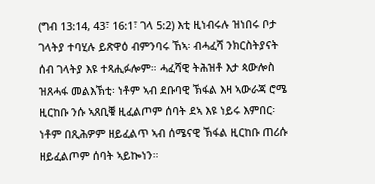(ግብ 13:14, 43፣ 16:1፣ ገላ 5:2) እቲ ዚነብሩሉ ዝነበሩ ቦታ ገላትያ ተባሂሉ ይጽዋዕ ብምንባሩ ኸኣ፡ ብሓፈሻ ንክርስትያናት ሰብ ገላትያ እዩ ተጻሒፉሎም። ሓፈሻዊ ትሕዝቶ እታ ጳውሎስ ዝጸሓፋ መልእኽቲ፡ ነቶም ኣብ ደቡባዊ ኽፋል እዛ ኣውራጃ ሮሜ ዚርከቡ ንሱ ኣጸቢቑ ዚፈልጦም ሰባት ደኣ እዩ ነይሩ እምበር፡ ነቶም በጺሕዎም ዘይፈልጥ ኣብ ሰሜናዊ ኽፋል ዚርከቡ ጠሪሱ ዘይፈልጦም ሰባት ኣይኰነን።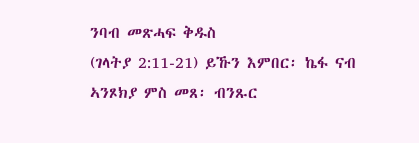ንባብ መጽሓፍ ቅዱስ
(ገላትያ 2:11-21) ይኹን እምበር፡ ኬፋ ናብ ኣንጾክያ ምስ መጸ፡ ብንጹር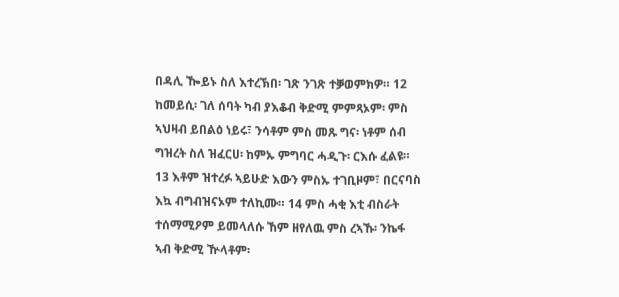በዳሊ ዀይኑ ስለ እተረኽበ፡ ገጽ ንገጽ ተቓወምክዎ። 12 ከመይሲ፡ ገለ ሰባት ካብ ያእቆብ ቅድሚ ምምጻኦም፡ ምስ ኣህዛብ ይበልዕ ነይሩ፣ ንሳቶም ምስ መጹ ግና፡ ነቶም ሰብ ግዝረት ስለ ዝፈርሀ፡ ከምኡ ምግባር ሓዲጉ፡ ርእሱ ፈልዩ። 13 እቶም ዝተረፉ ኣይሁድ እውን ምስኡ ተገቢዞም፣ በርናባስ እኳ ብግብዝናኦም ተለኪሙ። 14 ምስ ሓቂ እቲ ብስራት ተሰማሚዖም ይመላለሱ ኸም ዘየለዉ ምስ ረኣኹ፡ ንኬፋ ኣብ ቅድሚ ዅላቶም፡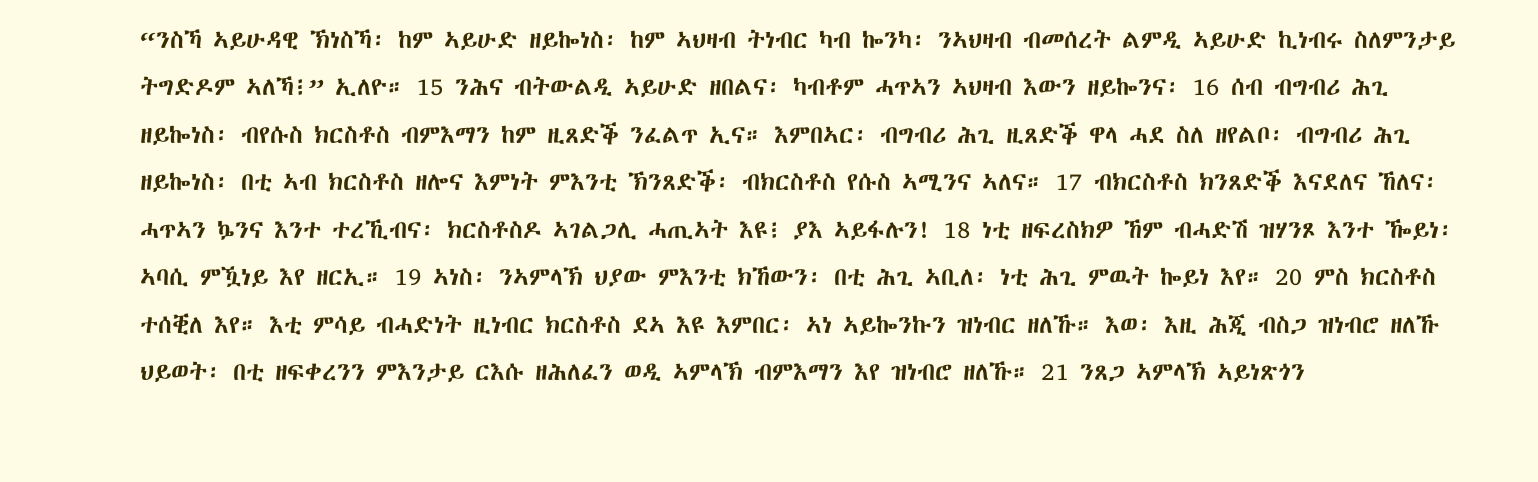“ንስኻ ኣይሁዳዊ ኽነስኻ፡ ከም ኣይሁድ ዘይኰነስ፡ ከም ኣህዛብ ትነብር ካብ ኰንካ፡ ንኣህዛብ ብመሰረት ልምዲ ኣይሁድ ኪነብሩ ስለምንታይ ትግድዶም ኣለኻ፧” ኢለዮ። 15 ንሕና ብትውልዲ ኣይሁድ ዘበልና፡ ካብቶም ሓጥኣን ኣህዛብ እውን ዘይኰንና፡ 16 ሰብ ብግብሪ ሕጊ ዘይኰነስ፡ ብየሱስ ክርስቶስ ብምእማን ከም ዚጸድቕ ንፈልጥ ኢና። እምበኣር፡ ብግብሪ ሕጊ ዚጸድቕ ዋላ ሓደ ስለ ዘየልቦ፡ ብግብሪ ሕጊ ዘይኰነስ፡ በቲ ኣብ ክርስቶስ ዘሎና እምነት ምእንቲ ኽንጸድቕ፡ ብክርስቶስ የሱስ ኣሚንና ኣለና። 17 ብክርስቶስ ክንጸድቕ እናደለና ኸለና፡ ሓጥኣን ኴንና እንተ ተረኺብና፡ ክርስቶስዶ ኣገልጋሊ ሓጢኣት እዩ፧ ያእ ኣይፋሉን! 18 ነቲ ዘፍረስክዎ ኸም ብሓድሽ ዝሃንጾ እንተ ዀይነ፡ ኣባሲ ምዃነይ እየ ዘርኢ። 19 ኣነስ፡ ንኣምላኽ ህያው ምእንቲ ክኸውን፡ በቲ ሕጊ ኣቢለ፡ ነቲ ሕጊ ምዉት ኰይነ እየ። 20 ምስ ክርስቶስ ተሰቒለ እየ። እቲ ምሳይ ብሓድነት ዚነብር ክርስቶስ ደኣ እዩ እምበር፡ ኣነ ኣይኰንኩን ዝነብር ዘለኹ። እወ፡ እዚ ሕጂ ብስጋ ዝነብሮ ዘለኹ ህይወት፡ በቲ ዘፍቀረንን ምእንታይ ርእሱ ዘሕለፈን ወዲ ኣምላኽ ብምእማን እየ ዝነብሮ ዘለኹ። 21 ንጸጋ ኣምላኽ ኣይነጽጎን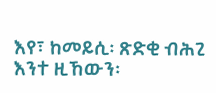እየ፣ ከመይሲ፡ ጽድቂ ብሕጊ እንተ ዚኸውን፡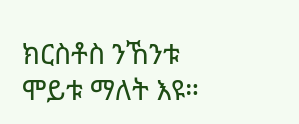ክርስቶስ ንኸንቱ ሞይቱ ማለት እዩ።